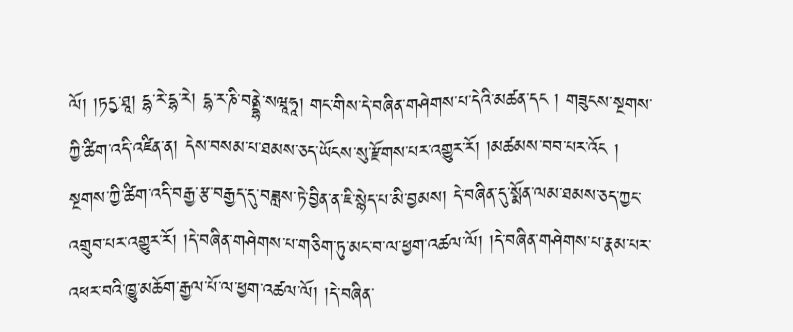ལོ། །ཏདྱ་ཐཱ། དྷ་རེ་དྷ་རེ། དྷ་ར་ཎི་བནྡྷེ་སཝཱཧཱ། གང་གིས་དེ་བཞིན་གཤེགས་པ་དེའི་མཚན་དང ། གཟུངས་སྔགས་ཀྱི་ཚིག་འདི་འཛིན་ན། དེས་བསམ་པ་ཐམས་ཅད་ཡོངས་སུ་རྫོགས་པར་འགྱུར་རོ། །མཚམས་བབ་པར་འོང ། སྔགས་ཀྱི་ཚིག་འདི་བརྒྱ་རྩ་བརྒྱད་དུ་བཟླས་ཏེ་བྱིན་ན་ཇི་སྙེད་པ་མི་བྱམས། དེ་བཞིན་དུ་སྨོན་ལམ་ཐམས་ཅད་ཀྱང་འགྲུབ་པར་འགྱུར་རོ། །དེ་བཞིན་གཤེགས་པ་གཅིག་ཏུ་མང་བ་ལ་ཕྱག་འཚལ་ལོ། །དེ་བཞིན་གཤེགས་པ་རྣམ་པར་འཕར་བའི་ཁྱུ་མཆོག་རྒྱལ་པོ་ལ་ཕྱག་འཚལ་ལོ། །དེ་བཞིན་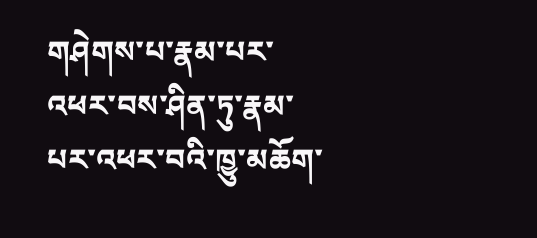གཤེགས་པ་རྣམ་པར་འཕར་བས་ཤིན་ཏུ་རྣམ་པར་འཕར་བའི་ཁྱུ་མཆོག་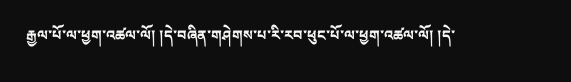རྒྱལ་པོ་ལ་ཕྱག་འཚལ་ལོ། །དེ་བཞིན་གཤེགས་པ་རི་རབ་ཕུང་པོ་ལ་ཕྱག་འཚལ་ལོ། །དེ་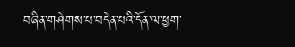བཞིན་གཤེགས་པ་བདེན་པའི་དོན་ལ་ཕྱག་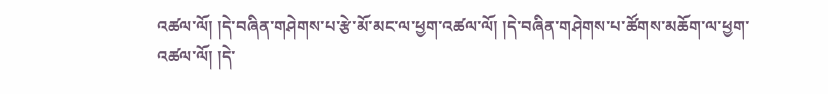འཚལ་ལོ། །དེ་བཞིན་གཤེགས་པ་རྩེ་མོ་མང་ལ་ཕྱག་འཚལ་ལོ། །དེ་བཞིན་གཤེགས་པ་ཚོགས་མཆོག་ལ་ཕྱག་འཚལ་ལོ། །དེ་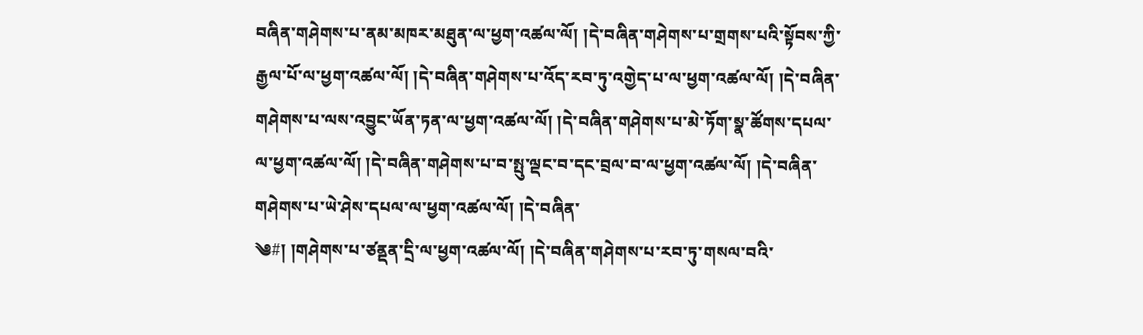བཞིན་གཤེགས་པ་ནམ་མཁར་མཐུན་ལ་ཕྱག་འཚལ་ལོ། །དེ་བཞིན་གཤེགས་པ་གྲགས་པའི་སྟོབས་ཀྱི་རྒྱལ་པོ་ལ་ཕྱག་འཚལ་ལོ། །དེ་བཞིན་གཤེགས་པ་འོད་རབ་ཏུ་འགྱེད་པ་ལ་ཕྱག་འཚལ་ལོ། །དེ་བཞིན་གཤེགས་པ་ལས་འབྱུང་ཡོན་ཏན་ལ་ཕྱག་འཚལ་ལོ། །དེ་བཞིན་གཤེགས་པ་མེ་ཏོག་སྣ་ཚོགས་དཔལ་ལ་ཕྱག་འཚལ་ལོ། །དེ་བཞིན་གཤེགས་པ་བ་སྤུ་ལྡང་བ་དང་བྲལ་བ་ལ་ཕྱག་འཚལ་ལོ། །དེ་བཞིན་གཤེགས་པ་ཡེ་ཤེས་དཔལ་ལ་ཕྱག་འཚལ་ལོ། །དེ་བཞིན་
༄#། །གཤེགས་པ་ཙནྡན་དྲི་ལ་ཕྱག་འཚལ་ལོ། །དེ་བཞིན་གཤེགས་པ་རབ་ཏུ་གསལ་བའི་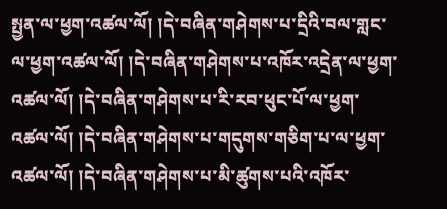སྤྱན་ལ་ཕྱག་འཚལ་ལོ། །དེ་བཞིན་གཤེགས་པ་དྲིའི་བལ་གླང་ལ་ཕྱག་འཚལ་ལོ། །དེ་བཞིན་གཤེགས་པ་འཁོར་འདྲེན་ལ་ཕྱག་འཚལ་ལོ། །དེ་བཞིན་གཤེགས་པ་རི་རབ་ཕུང་པོ་ལ་ཕྱག་འཚལ་ལོ། །དེ་བཞིན་གཤེགས་པ་གདུགས་གཅིག་པ་ལ་ཕྱག་འཚལ་ལོ། །དེ་བཞིན་གཤེགས་པ་མི་ཚུགས་པའི་འཁོར་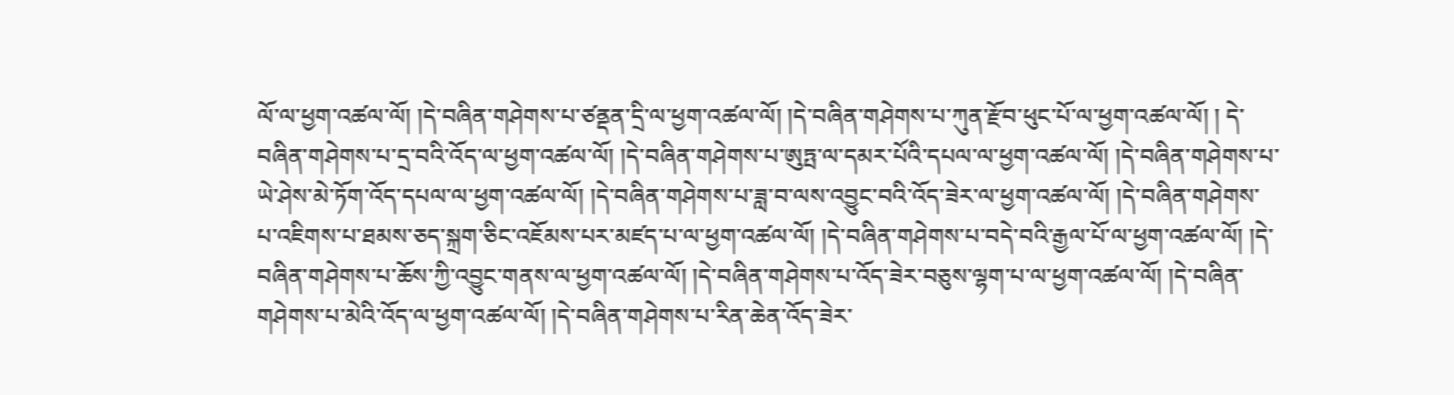ལོ་ལ་ཕྱག་འཚལ་ལོ། །དེ་བཞིན་གཤེགས་པ་ཙནྡན་དྲི་ལ་ཕྱག་འཚལ་ལོ། །དེ་བཞིན་གཤེགས་པ་ཀུན་རྫོབ་ཕུང་པོ་ལ་ཕྱག་འཚལ་ལོ། ། དེ་བཞིན་གཤེགས་པ་དྲ་བའི་འོད་ལ་ཕྱག་འཚལ་ལོ། །དེ་བཞིན་གཤེགས་པ་ཨུཏྤ་ལ་དམར་པོའི་དཔལ་ལ་ཕྱག་འཚལ་ལོ། །དེ་བཞིན་གཤེགས་པ་ཡེ་ཤེས་མེ་ཏོག་འོད་དཔལ་ལ་ཕྱག་འཚལ་ལོ། །དེ་བཞིན་གཤེགས་པ་ཟླ་བ་ལས་འབྱུང་བའི་འོད་ཟེར་ལ་ཕྱག་འཚལ་ལོ། །དེ་བཞིན་གཤེགས་པ་འཇིགས་པ་ཐམས་ཅད་སྐྲག་ཅིང་འཇོམས་པར་མཛད་པ་ལ་ཕྱག་འཚལ་ལོ། །དེ་བཞིན་གཤེགས་པ་བདེ་བའི་རྒྱལ་པོ་ལ་ཕྱག་འཚལ་ལོ། །དེ་བཞིན་གཤེགས་པ་ཆོས་ཀྱི་འབྱུང་གནས་ལ་ཕྱག་འཚལ་ལོ། །དེ་བཞིན་གཤེགས་པ་འོད་ཟེར་བཅུས་ལྷག་པ་ལ་ཕྱག་འཚལ་ལོ། །དེ་བཞིན་གཤེགས་པ་མེའི་འོད་ལ་ཕྱག་འཚལ་ལོ། །དེ་བཞིན་གཤེགས་པ་རིན་ཆེན་འོད་ཟེར་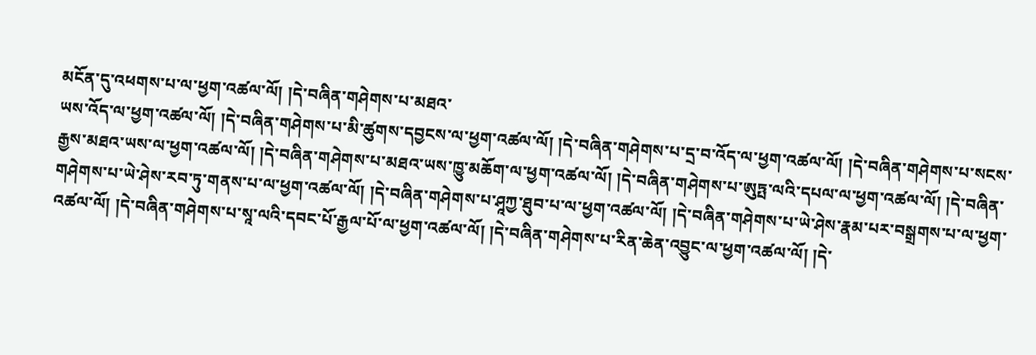མངོན་དུ་འཕགས་པ་ལ་ཕྱག་འཚལ་ལོ། །དེ་བཞིན་གཤེགས་པ་མཐའ་
ཡས་འོད་ལ་ཕྱག་འཚལ་ལོ། །དེ་བཞིན་གཤེགས་པ་མི་ཚུགས་དབྱངས་ལ་ཕྱག་འཚལ་ལོ། །དེ་བཞིན་གཤེགས་པ་དྲ་བ་འོད་ལ་ཕྱག་འཚལ་ལོ། །དེ་བཞིན་གཤེགས་པ་སངས་རྒྱས་མཐའ་ཡས་ལ་ཕྱག་འཚལ་ལོ། །དེ་བཞིན་གཤེགས་པ་མཐའ་ཡས་ཁྱུ་མཆོག་ལ་ཕྱག་འཚལ་ལོ། །དེ་བཞིན་གཤེགས་པ་ཨུཏྤ་ལའི་དཔལ་ལ་ཕྱག་འཚལ་ལོ། །དེ་བཞིན་གཤེགས་པ་ཡེ་ཤེས་རབ་ཏུ་གནས་པ་ལ་ཕྱག་འཚལ་ལོ། །དེ་བཞིན་གཤེགས་པ་ཤཱཀྱ་ཐུབ་པ་ལ་ཕྱག་འཚལ་ལོ། །དེ་བཞིན་གཤེགས་པ་ཡེ་ཤེས་རྣམ་པར་བསྒྲགས་པ་ལ་ཕྱག་འཚལ་ལོ། །དེ་བཞིན་གཤེགས་པ་སཱ་ལའི་དབང་པོ་རྒྱལ་པོ་ལ་ཕྱག་འཚལ་ལོ། །དེ་བཞིན་གཤེགས་པ་རིན་ཆེན་འབྱུང་ལ་ཕྱག་འཚལ་ལོ། །དེ་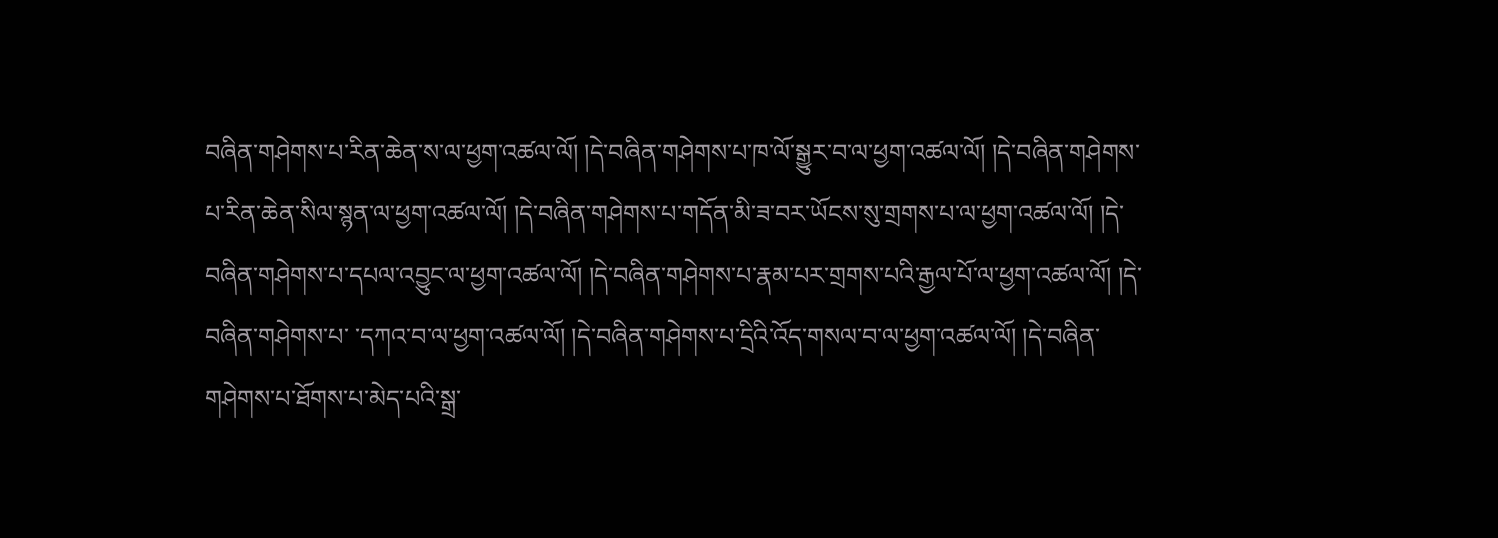བཞིན་གཤེགས་པ་རིན་ཆེན་ས་ལ་ཕྱག་འཚལ་ལོ། །དེ་བཞིན་གཤེགས་པ་ཁ་ལོ་སྒྱུར་བ་ལ་ཕྱག་འཚལ་ལོ། །དེ་བཞིན་གཤེགས་པ་རིན་ཆེན་སིལ་སྙན་ལ་ཕྱག་འཚལ་ལོ། །དེ་བཞིན་གཤེགས་པ་གདོན་མི་ཟ་བར་ཡོངས་སུ་གྲགས་པ་ལ་ཕྱག་འཚལ་ལོ། །དེ་བཞིན་གཤེགས་པ་དཔལ་འབྱུང་ལ་ཕྱག་འཚལ་ལོ། །དེ་བཞིན་གཤེགས་པ་རྣམ་པར་གྲགས་པའི་རྒྱལ་པོ་ལ་ཕྱག་འཚལ་ལོ། །དེ་བཞིན་གཤེགས་པ་ ་དཀའ་བ་ལ་ཕྱག་འཚལ་ལོ། །དེ་བཞིན་གཤེགས་པ་དྲིའི་འོད་གསལ་བ་ལ་ཕྱག་འཚལ་ལོ། །དེ་བཞིན་གཤེགས་པ་ཐོགས་པ་མེད་པའི་སྒྲ་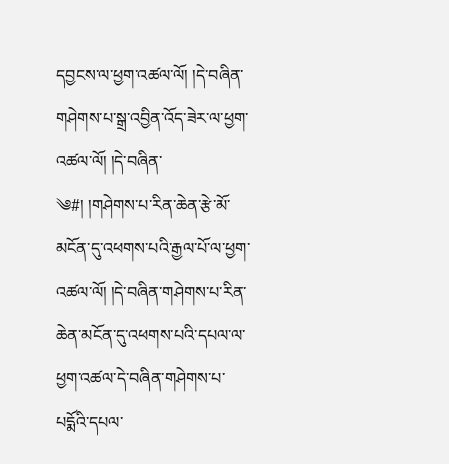དབྱངས་ལ་ཕྱག་འཚལ་ལོ། །དེ་བཞིན་གཤེགས་པ་སྒྲ་འབྱིན་འོད་ཟེར་ལ་ཕྱག་འཚལ་ལོ། །དེ་བཞིན་
༄#། །གཤེགས་པ་རིན་ཆེན་རྩེ་མོ་མངོན་དུ་འཕགས་པའི་རྒྱལ་པོ་ལ་ཕྱག་འཚལ་ལོ། །དེ་བཞིན་གཤེགས་པ་རིན་ཆེན་མངོན་དུ་འཕགས་པའི་དཔལ་ལ་ཕྱག་འཚལ་དེ་བཞིན་གཤེགས་པ་པདྨོའི་དཔལ་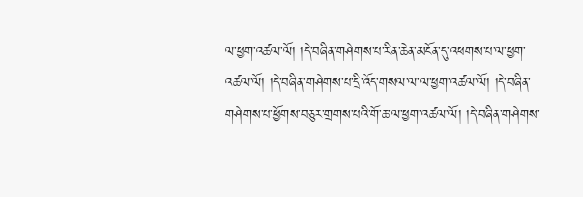ལ་ཕྱག་འཚལ་ལོ། །དེ་བཞིན་གཤེགས་པ་རིན་ཆེན་མངོན་དུ་འཕགས་པ་ལ་ཕྱག་འཚལ་ལོ། །དེ་བཞིན་གཤེགས་པ་དྲི་འོད་གསལ་ལ་ལ་ཕྱག་འཚལ་ལོ། །དེ་བཞིན་གཤེགས་པ་ཕྱོགས་བཅུར་གྲགས་པའི་གོ་ཆ་ལ་ཕྱག་འཚལ་ལོ། །དེ་བཞིན་གཤེགས་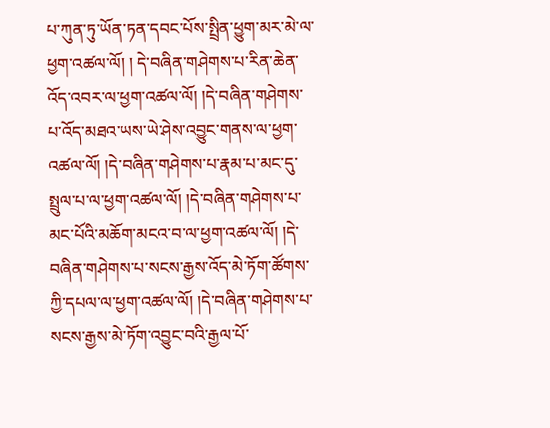པ་ཀུན་ཏུ་ཡོན་ཏན་དབང་པོས་སྤྲིན་ཕྱུག་མར་མེ་ལ་ཕྱག་འཚལ་ལོ། ། དེ་བཞིན་གཤེགས་པ་རིན་ཆེན་འོད་འབར་ལ་ཕྱག་འཚལ་ལོ། །དེ་བཞིན་གཤེགས་པ་འོད་མཐའ་ཡས་ཡེ་ཤེས་འབྱུང་གནས་ལ་ཕྱག་འཚལ་ལོ། །དེ་བཞིན་གཤེགས་པ་རྣམ་པ་མང་དུ་སྤྲུལ་པ་ལ་ཕྱག་འཚལ་ལོ། །དེ་བཞིན་གཤེགས་པ་མང་པོའི་མཆོག་མངའ་བ་ལ་ཕྱག་འཚལ་ལོ། །དེ་བཞིན་གཤེགས་པ་སངས་རྒྱས་འོད་མེ་ཏོག་ཚོགས་ཀྱི་དཔལ་ལ་ཕྱག་འཚལ་ལོ། །དེ་བཞིན་གཤེགས་པ་སངས་རྒྱས་མེ་ཏོག་འབྱུང་བའི་རྒྱལ་པོ་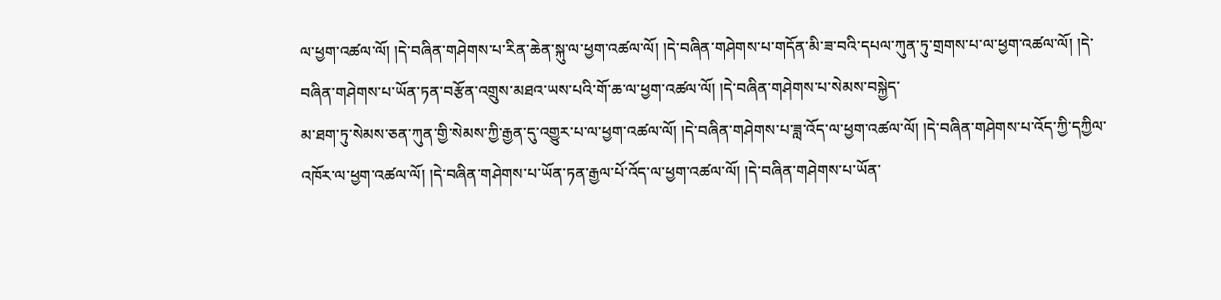ལ་ཕྱག་འཚལ་ལོ། །དེ་བཞིན་གཤེགས་པ་རིན་ཆེན་སྐུ་ལ་ཕྱག་འཚལ་ལོ། །དེ་བཞིན་གཤེགས་པ་གདོན་མི་ཟ་བའི་དཔལ་ཀུན་ཏུ་གྲགས་པ་ལ་ཕྱག་འཚལ་ལོ། །དེ་བཞིན་གཤེགས་པ་ཡོན་ཏན་བརྩོན་འགྲུས་མཐའ་ཡས་པའི་གོ་ཆ་ལ་ཕྱག་འཚལ་ལོ། །དེ་བཞིན་གཤེགས་པ་སེམས་བསྐྱེད་
མ་ཐག་ཏུ་སེམས་ཅན་ཀུན་གྱི་སེམས་ཀྱི་རྒྱན་དུ་འགྱུར་པ་ལ་ཕྱག་འཚལ་ལོ། །དེ་བཞིན་གཤེགས་པ་ཟླ་འོད་ལ་ཕྱག་འཚལ་ལོ། །དེ་བཞིན་གཤེགས་པ་འོད་ཀྱི་དཀྱིལ་འཁོར་ལ་ཕྱག་འཚལ་ལོ། །དེ་བཞིན་གཤེགས་པ་ཡོན་ཏན་རྒྱལ་པོ་འོད་ལ་ཕྱག་འཚལ་ལོ། །དེ་བཞིན་གཤེགས་པ་ཡོན་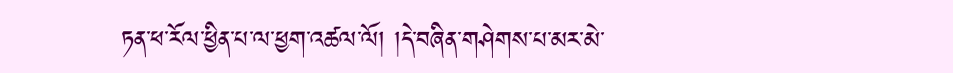ཏན་ཕ་རོལ་ཕྱིན་པ་ལ་ཕྱག་འཚལ་ལོ། །དེ་བཞིན་གཤེགས་པ་མར་མེ་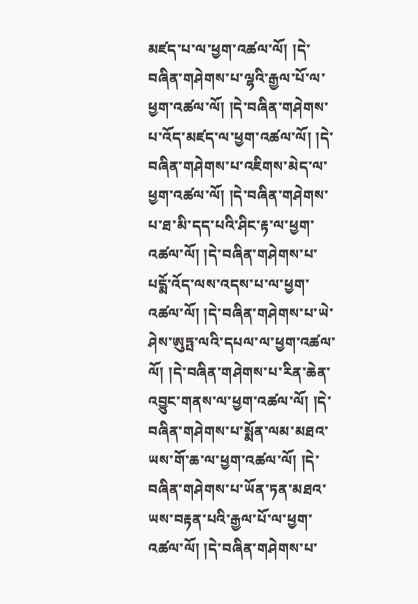མཛད་པ་ལ་ཕྱག་འཚལ་ལོ། །དེ་བཞིན་གཤེགས་པ་ལྷའི་རྒྱལ་པོ་ལ་ཕྱག་འཚལ་ལོ། །དེ་བཞིན་གཤེགས་པ་འོད་མཛད་ལ་ཕྱག་འཚལ་ལོ། །དེ་བཞིན་གཤེགས་པ་འཇིགས་མེད་ལ་ཕྱག་འཚལ་ལོ། །དེ་བཞིན་གཤེགས་པ་ཐ་མི་དད་པའི་ཤིང་རྟ་ལ་ཕྱག་འཚལ་ལོ། །དེ་བཞིན་གཤེགས་པ་པདྨོ་འོད་ལས་འདས་པ་ལ་ཕྱག་འཚལ་ལོ། །དེ་བཞིན་གཤེགས་པ་ཡེ་ཤེས་ཨུཏྤ་ལའི་དཔལ་ལ་ཕྱག་འཚལ་ལོ། །དེ་བཞིན་གཤེགས་པ་རིན་ཆེན་འབྱུང་གནས་ལ་ཕྱག་འཚལ་ལོ། །དེ་བཞིན་གཤེགས་པ་སྨོན་ལམ་མཐའ་ཡས་གོ་ཆ་ལ་ཕྱག་འཚལ་ལོ། །དེ་བཞིན་གཤེགས་པ་ཡོན་ཏན་མཐའ་ཡས་བརྟན་པའི་རྒྱལ་པོ་ལ་ཕྱག་འཚལ་ལོ། །དེ་བཞིན་གཤེགས་པ་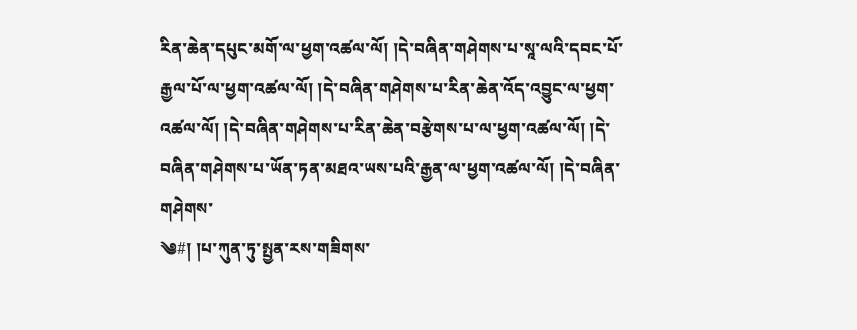རིན་ཆེན་དཔུང་མགོ་ལ་ཕྱག་འཚལ་ལོ། །དེ་བཞིན་གཤེགས་པ་སཱ་ལའི་དབང་པོ་རྒྱལ་པོ་ལ་ཕྱག་འཚལ་ལོ། །དེ་བཞིན་གཤེགས་པ་རིན་ཆེན་འོད་འབྱུང་ལ་ཕྱག་འཚལ་ལོ། །དེ་བཞིན་གཤེགས་པ་རིན་ཆེན་བརྩེགས་པ་ལ་ཕྱག་འཚལ་ལོ། །དེ་བཞིན་གཤེགས་པ་ཡོན་ཏན་མཐའ་ཡས་པའི་རྒྱན་ལ་ཕྱག་འཚལ་ལོ། །དེ་བཞིན་གཤེགས་
༄#། །པ་ཀུན་ཏུ་སྤྱན་རས་གཟིགས་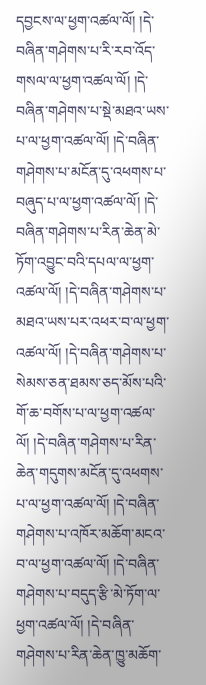དབྱངས་ལ་ཕྱག་འཚལ་ལོ། །དེ་བཞིན་གཤེགས་པ་རི་རབ་འོད་གསལ་ལ་ཕྱག་འཚལ་ལོ། །དེ་བཞིན་གཤེགས་པ་སྡེ་མཐའ་ཡས་པ་ལ་ཕྱག་འཚལ་ལོ། །དེ་བཞིན་གཤེགས་པ་མངོན་དུ་འཕགས་པ་བཞུད་པ་ལ་ཕྱག་འཚལ་ལོ། །དེ་བཞིན་གཤེགས་པ་རིན་ཆེན་མེ་ཏོག་འབྱུང་བའི་དཔལ་ལ་ཕྱག་འཚལ་ལོ། །དེ་བཞིན་གཤེགས་པ་མཐའ་ཡས་པར་འཕར་བ་ལ་ཕྱག་འཚལ་ལོ། །དེ་བཞིན་གཤེགས་པ་སེམས་ཅན་ཐམས་ཅད་མོས་པའི་གོ་ཆ་བགོས་པ་ལ་ཕྱག་འཚལ་ལོ། །དེ་བཞིན་གཤེགས་པ་རིན་ཆེན་གདུགས་མངོན་དུ་འཕགས་པ་ལ་ཕྱག་འཚལ་ལོ། །དེ་བཞིན་གཤེགས་པ་འཁོར་མཆོག་མངའ་བ་ལ་ཕྱག་འཚལ་ལོ། །དེ་བཞིན་གཤེགས་པ་བདུད་རྩི་མེ་ཏོག་ལ་ཕྱག་འཚལ་ལོ། །དེ་བཞིན་གཤེགས་པ་རིན་ཆེན་ཁྱུ་མཆོག་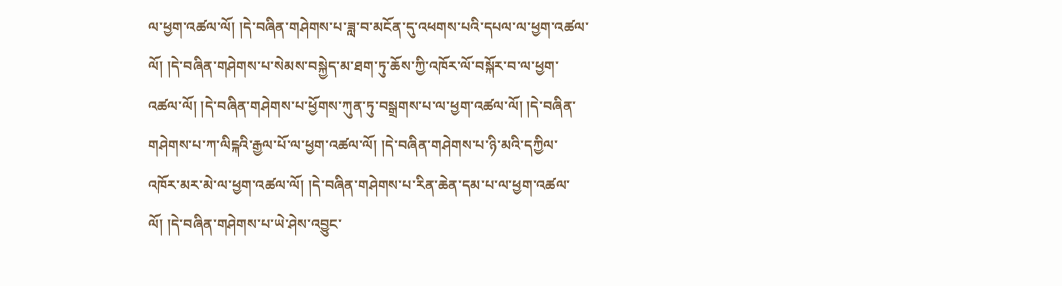ལ་ཕྱག་འཚལ་ལོ། །དེ་བཞིན་གཤེགས་པ་ཟླ་བ་མངོན་དུ་འཕགས་པའི་དཔལ་ལ་ཕྱག་འཚལ་ལོ། །དེ་བཞིན་གཤེགས་པ་སེམས་བསྐྱེད་མ་ཐག་ཏུ་ཆོས་ཀྱི་འཁོར་ལོ་བསྐོར་བ་ལ་ཕྱག་འཚལ་ལོ། །དེ་བཞིན་གཤེགས་པ་ཕྱོགས་ཀུན་ཏུ་བསྒྲགས་པ་ལ་ཕྱག་འཚལ་ལོ། །དེ་བཞིན་གཤེགས་པ་ཀ་ལིངྐའི་རྒྱལ་པོ་ལ་ཕྱག་འཚལ་ལོ། །དེ་བཞིན་གཤེགས་པ་ཉི་མའི་དཀྱིལ་འཁོར་མར་མེ་ལ་ཕྱག་འཚལ་ལོ། །དེ་བཞིན་གཤེགས་པ་རིན་ཆེན་དམ་པ་ལ་ཕྱག་འཚལ་ལོ། །དེ་བཞིན་གཤེགས་པ་ཡེ་ཤེས་འབྱུང་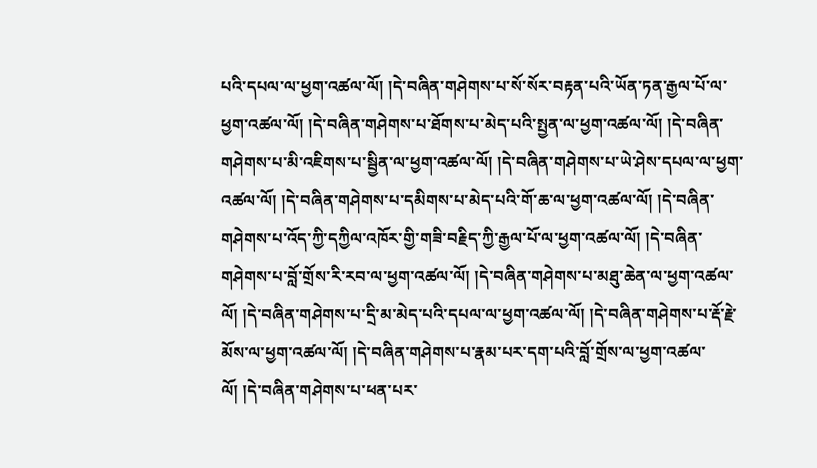པའི་དཔལ་ལ་ཕྱག་འཚལ་ལོ། །དེ་བཞིན་གཤེགས་པ་སོ་སོར་བརྟན་པའི་ཡོན་ཏན་རྒྱལ་པོ་ལ་ཕྱག་འཚལ་ལོ། །དེ་བཞིན་གཤེགས་པ་ཐོགས་པ་མེད་པའི་སྤྱན་ལ་ཕྱག་འཚལ་ལོ། །དེ་བཞིན་གཤེགས་པ་མི་འཇིགས་པ་སྦྱིན་ལ་ཕྱག་འཚལ་ལོ། །དེ་བཞིན་གཤེགས་པ་ཡེ་ཤེས་དཔལ་ལ་ཕྱག་འཚལ་ལོ། །དེ་བཞིན་གཤེགས་པ་དམིགས་པ་མེད་པའི་གོ་ཆ་ལ་ཕྱག་འཚལ་ལོ། །དེ་བཞིན་གཤེགས་པ་འོད་ཀྱི་དཀྱིལ་འཁོར་གྱི་གཟི་བརྗིད་ཀྱི་རྒྱལ་པོ་ལ་ཕྱག་འཚལ་ལོ། །དེ་བཞིན་གཤེགས་པ་བློ་གྲོས་རི་རབ་ལ་ཕྱག་འཚལ་ལོ། །དེ་བཞིན་གཤེགས་པ་མཐུ་ཆེན་ལ་ཕྱག་འཚལ་ལོ། །དེ་བཞིན་གཤེགས་པ་དྲི་མ་མེད་པའི་དཔལ་ལ་ཕྱག་འཚལ་ལོ། །དེ་བཞིན་གཤེགས་པ་རྡོ་རྗེ་མོས་ལ་ཕྱག་འཚལ་ལོ། །དེ་བཞིན་གཤེགས་པ་རྣམ་པར་དག་པའི་བློ་གྲོས་ལ་ཕྱག་འཚལ་ལོ། །དེ་བཞིན་གཤེགས་པ་ཕན་པར་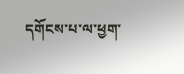དགོངས་པ་ལ་ཕྱག་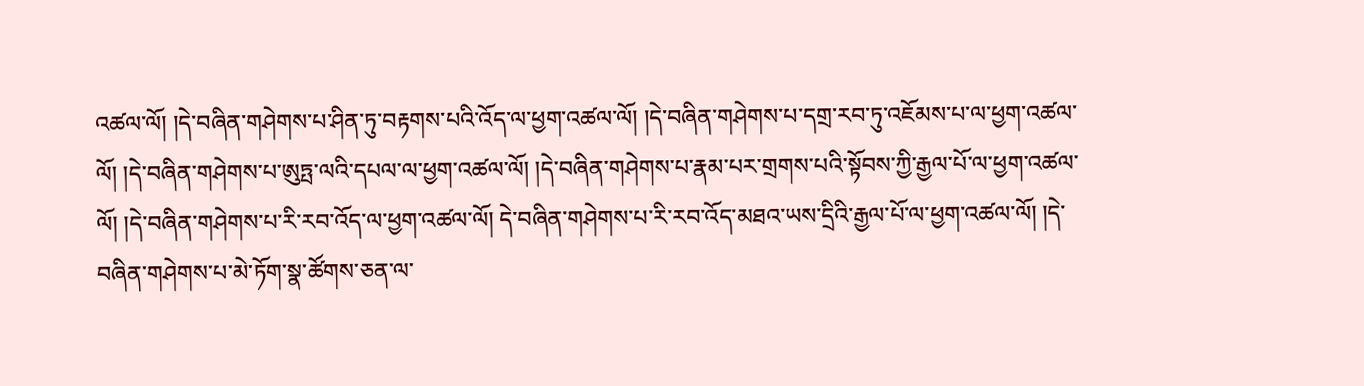འཚལ་ལོ། །དེ་བཞིན་གཤེགས་པ་ཤིན་ཏུ་བརྟགས་པའི་འོད་ལ་ཕྱག་འཚལ་ལོ། །དེ་བཞིན་གཤེགས་པ་དགྲ་རབ་ཏུ་འཇོམས་པ་ལ་ཕྱག་འཚལ་ལོ། །དེ་བཞིན་གཤེགས་པ་ཨུཏྤ་ལའི་དཔལ་ལ་ཕྱག་འཚལ་ལོ། །དེ་བཞིན་གཤེགས་པ་རྣམ་པར་གྲགས་པའི་སྟོབས་ཀྱི་རྒྱལ་པོ་ལ་ཕྱག་འཚལ་ལོ། །དེ་བཞིན་གཤེགས་པ་རི་རབ་འོད་ལ་ཕྱག་འཚལ་ལོ། དེ་བཞིན་གཤེགས་པ་རི་རབ་འོད་མཐའ་ཡས་དྲིའི་རྒྱལ་པོ་ལ་ཕྱག་འཚལ་ལོ། །དེ་བཞིན་གཤེགས་པ་མེ་ཏོག་སྣ་ཚོགས་ཅན་ལ་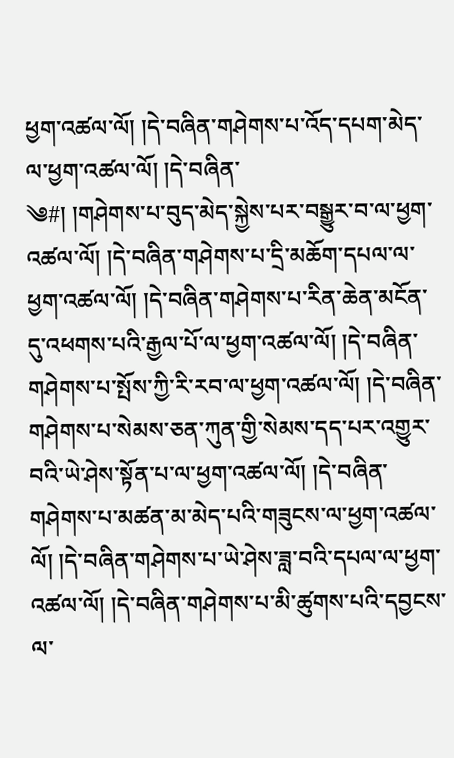ཕྱག་འཚལ་ལོ། །དེ་བཞིན་གཤེགས་པ་འོད་དཔག་མེད་ལ་ཕྱག་འཚལ་ལོ། །དེ་བཞིན་
༄#། །གཤེགས་པ་བུད་མེད་སྐྱེས་པར་བསྒྱུར་བ་ལ་ཕྱག་འཚལ་ལོ། །དེ་བཞིན་གཤེགས་པ་དྲི་མཆོག་དཔལ་ལ་ཕྱག་འཚལ་ལོ། །དེ་བཞིན་གཤེགས་པ་རིན་ཆེན་མངོན་དུ་འཕགས་པའི་རྒྱལ་པོ་ལ་ཕྱག་འཚལ་ལོ། །དེ་བཞིན་གཤེགས་པ་སྤོས་ཀྱི་རི་རབ་ལ་ཕྱག་འཚལ་ལོ། །དེ་བཞིན་གཤེགས་པ་སེམས་ཅན་ཀུན་གྱི་སེམས་དད་པར་འགྱུར་བའི་ཡེ་ཤེས་སྟོན་པ་ལ་ཕྱག་འཚལ་ལོ། །དེ་བཞིན་གཤེགས་པ་མཚན་མ་མེད་པའི་གཟུངས་ལ་ཕྱག་འཚལ་ལོ། །དེ་བཞིན་གཤེགས་པ་ཡེ་ཤེས་ཟླ་བའི་དཔལ་ལ་ཕྱག་འཚལ་ལོ། །དེ་བཞིན་གཤེགས་པ་མི་ཚུགས་པའི་དབྱངས་ལ་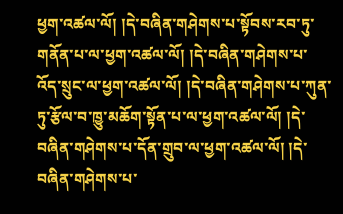ཕྱག་འཚལ་ལོ། །དེ་བཞིན་གཤེགས་པ་སྟོབས་རབ་ཏུ་གནོན་པ་ལ་ཕྱག་འཚལ་ལོ། །དེ་བཞིན་གཤེགས་པ་འོད་སྲུང་ལ་ཕྱག་འཚལ་ལོ། །དེ་བཞིན་གཤེགས་པ་ཀུན་ཏུ་རྩོལ་བ་ཁྱུ་མཆོག་སྟོན་པ་ལ་ཕྱག་འཚལ་ལོ། །དེ་བཞིན་གཤེགས་པ་དོན་གྲུབ་ལ་ཕྱག་འཚལ་ལོ། །དེ་བཞིན་གཤེགས་པ་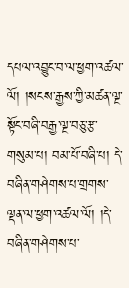དཔལ་འབྱུང་བ་ལ་ཕྱག་འཚལ་ལོ། །སངས་རྒྱས་ཀྱི་མཚན་ལྔ་སྟོང་བཞི་བརྒྱ་ལྔ་བཅུ་རྩ་གསུམ་པ། བམ་པོ་བཞི་པ། དེ་བཞིན་གཤེགས་པ་གྲགས་ལྡན་ལ་ཕྱག་འཚལ་ལོ། །དེ་བཞིན་གཤེགས་པ་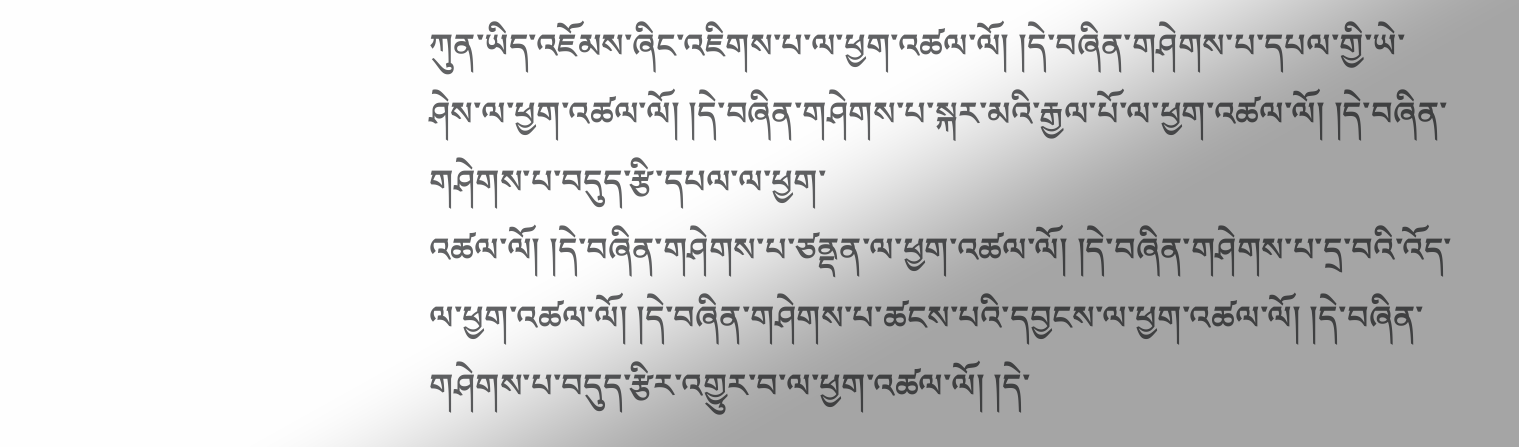ཀུན་ཡིད་འཇོམས་ཞིང་འཇིགས་པ་ལ་ཕྱག་འཚལ་ལོ། །དེ་བཞིན་གཤེགས་པ་དཔལ་གྱི་ཡེ་ཤེས་ལ་ཕྱག་འཚལ་ལོ། །དེ་བཞིན་གཤེགས་པ་སྐར་མའི་རྒྱལ་པོ་ལ་ཕྱག་འཚལ་ལོ། །དེ་བཞིན་གཤེགས་པ་བདུད་རྩི་དཔལ་ལ་ཕྱག་
འཚལ་ལོ། །དེ་བཞིན་གཤེགས་པ་ཙནྡན་ལ་ཕྱག་འཚལ་ལོ། །དེ་བཞིན་གཤེགས་པ་དྲ་བའི་འོད་ལ་ཕྱག་འཚལ་ལོ། །དེ་བཞིན་གཤེགས་པ་ཚངས་པའི་དབྱངས་ལ་ཕྱག་འཚལ་ལོ། །དེ་བཞིན་གཤེགས་པ་བདུད་རྩིར་འགྱུར་བ་ལ་ཕྱག་འཚལ་ལོ། །དེ་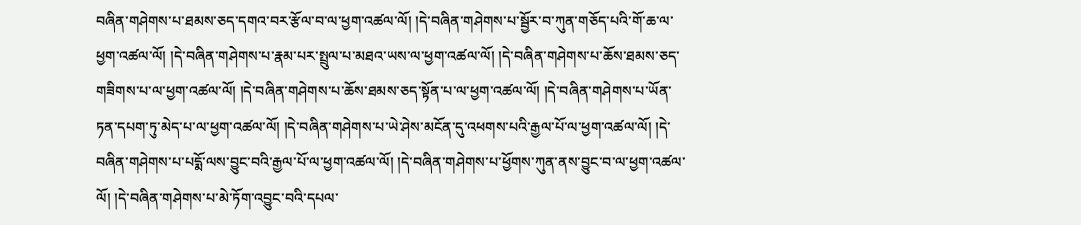བཞིན་གཤེགས་པ་ཐམས་ཅད་དགའ་བར་རྩོལ་བ་ལ་ཕྱག་འཚལ་ལོ། །དེ་བཞིན་གཤེགས་པ་སྦྱོར་བ་ཀུན་གཅོད་པའི་གོ་ཆ་ལ་ཕྱག་འཚལ་ལོ། །དེ་བཞིན་གཤེགས་པ་རྣམ་པར་སྤྲུལ་པ་མཐའ་ཡས་ལ་ཕྱག་འཚལ་ལོ། །དེ་བཞིན་གཤེགས་པ་ཆོས་ཐམས་ཅད་གཟིགས་པ་ལ་ཕྱག་འཚལ་ལོ། །དེ་བཞིན་གཤེགས་པ་ཆོས་ཐམས་ཅད་སྟོན་པ་ལ་ཕྱག་འཚལ་ལོ། །དེ་བཞིན་གཤེགས་པ་ཡོན་ཏན་དཔག་ཏུ་མེད་པ་ལ་ཕྱག་འཚལ་ལོ། །དེ་བཞིན་གཤེགས་པ་ཡེ་ཤེས་མངོན་དུ་འཕགས་པའི་རྒྱལ་པོ་ལ་ཕྱག་འཚལ་ལོ། །དེ་བཞིན་གཤེགས་པ་པདྨོ་ལས་བྱུང་བའི་རྒྱལ་པོ་ལ་ཕྱག་འཚལ་ལོ། །དེ་བཞིན་གཤེགས་པ་ཕྱོགས་ཀུན་ནས་བྱུང་བ་ལ་ཕྱག་འཚལ་ལོ། །དེ་བཞིན་གཤེགས་པ་མེ་ཏོག་འབྱུང་བའི་དཔལ་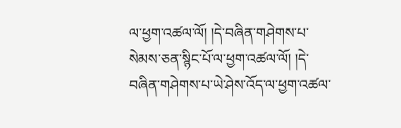ལ་ཕྱག་འཚལ་ལོ། །དེ་བཞིན་གཤེགས་པ་སེམས་ཅན་སྙིང་པོ་ལ་ཕྱག་འཚལ་ལོ། །དེ་བཞིན་གཤེགས་པ་ཡེ་ཤེས་འོད་ལ་ཕྱག་འཚལ་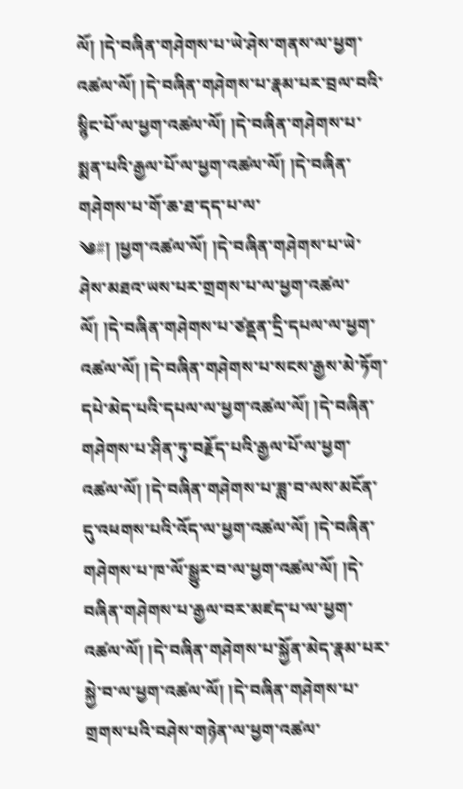ལོ། །དེ་བཞིན་གཤེགས་པ་ཡེ་ཤེས་གནས་ལ་ཕྱག་འཚལ་ལོ། །དེ་བཞིན་གཤེགས་པ་རྣམ་པར་བྲལ་བའི་སྙིང་པོ་ལ་ཕྱག་འཚལ་ལོ། །དེ་བཞིན་གཤེགས་པ་སྨན་པའི་རྒྱལ་པོ་ལ་ཕྱག་འཚལ་ལོ། །དེ་བཞིན་གཤེགས་པ་གོ་ཆ་ཐ་དད་པ་ལ་
༄#། །ཕྱག་འཚལ་ལོ། །དེ་བཞིན་གཤེགས་པ་ཡེ་ཤེས་མཐའ་ཡས་པར་གྲགས་པ་ལ་ཕྱག་འཚལ་ལོ། །དེ་བཞིན་གཤེགས་པ་ཙནྡན་དྲི་དཔལ་ལ་ཕྱག་འཚལ་ལོ། །དེ་བཞིན་གཤེགས་པ་སངས་རྒྱས་མེ་ཏོག་དཔེ་མེད་པའི་དཔལ་ལ་ཕྱག་འཚལ་ལོ། །དེ་བཞིན་གཤེགས་པ་ཤིན་ཏུ་བརྗོད་པའི་རྒྱལ་པོ་ལ་ཕྱག་འཚལ་ལོ། །དེ་བཞིན་གཤེགས་པ་ཟླ་བ་ལས་མངོན་དུ་འཕགས་པའི་འོད་ལ་ཕྱག་འཚལ་ལོ། །དེ་བཞིན་གཤེགས་པ་ཁ་ལོ་སྒྱུར་བ་ལ་ཕྱག་འཚལ་ལོ། །དེ་བཞིན་གཤེགས་པ་རྒྱལ་བར་མཛད་པ་ལ་ཕྱག་འཚལ་ལོ། །དེ་བཞིན་གཤེགས་པ་སྐྱོན་མེད་རྣམ་པར་སྐྱེ་བ་ལ་ཕྱག་འཚལ་ལོ། །དེ་བཞིན་གཤེགས་པ་གྲགས་པའི་བཤེས་གཉེན་ལ་ཕྱག་འཚལ་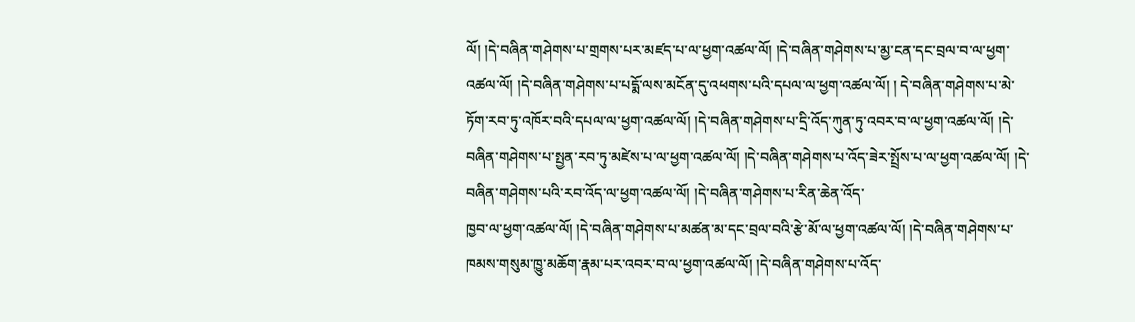ལོ། །དེ་བཞིན་གཤེགས་པ་གྲགས་པར་མཛད་པ་ལ་ཕྱག་འཚལ་ལོ། །དེ་བཞིན་གཤེགས་པ་མྱ་ངན་དང་བྲལ་བ་ལ་ཕྱག་འཚལ་ལོ། །དེ་བཞིན་གཤེགས་པ་པདྨོ་ལས་མངོན་དུ་འཕགས་པའི་དཔལ་ལ་ཕྱག་འཚལ་ལོ། ། དེ་བཞིན་གཤེགས་པ་མེ་ཏོག་རབ་ཏུ་འཁོར་བའི་དཔལ་ལ་ཕྱག་འཚལ་ལོ། །དེ་བཞིན་གཤེགས་པ་དྲི་འོད་ཀུན་ཏུ་འབར་བ་ལ་ཕྱག་འཚལ་ལོ། །དེ་བཞིན་གཤེགས་པ་སྤྱན་རབ་ཏུ་མཛེས་པ་ལ་ཕྱག་འཚལ་ལོ། །དེ་བཞིན་གཤེགས་པ་འོད་ཟེར་སྤྲོས་པ་ལ་ཕྱག་འཚལ་ལོ། །དེ་བཞིན་གཤེགས་པའི་རབ་འོད་ལ་ཕྱག་འཚལ་ལོ། །དེ་བཞིན་གཤེགས་པ་རིན་ཆེན་འོད་
ཁྱབ་ལ་ཕྱག་འཚལ་ལོ། །དེ་བཞིན་གཤེགས་པ་མཚན་མ་དང་བྲལ་བའི་རྩེ་མོ་ལ་ཕྱག་འཚལ་ལོ། །དེ་བཞིན་གཤེགས་པ་ཁམས་གསུམ་ཁྱུ་མཆོག་རྣམ་པར་འབར་བ་ལ་ཕྱག་འཚལ་ལོ། །དེ་བཞིན་གཤེགས་པ་འོད་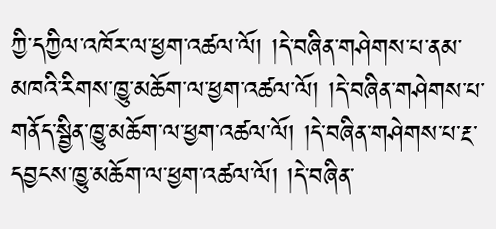ཀྱི་དཀྱིལ་འཁོར་ལ་ཕྱག་འཚལ་ལོ། །དེ་བཞིན་གཤེགས་པ་ནམ་མཁའི་རིགས་ཁྱུ་མཆོག་ལ་ཕྱག་འཚལ་ལོ། །དེ་བཞིན་གཤེགས་པ་གནོད་སྦྱིན་ཁྱུ་མཆོག་ལ་ཕྱག་འཚལ་ལོ། །དེ་བཞིན་གཤེགས་པ་རྔ་དབྱངས་ཁྱུ་མཆོག་ལ་ཕྱག་འཚལ་ལོ། །དེ་བཞིན་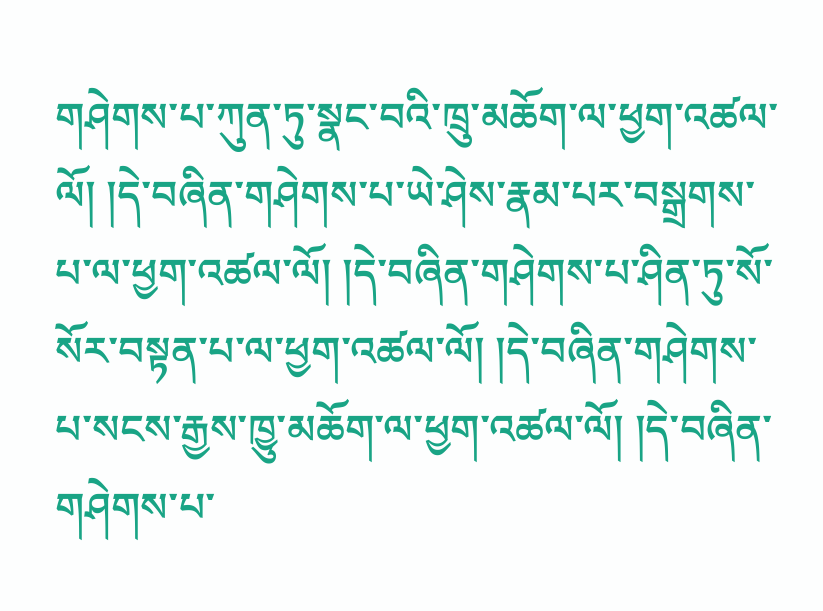གཤེགས་པ་ཀུན་ཏུ་སྣང་བའི་ཁྲུ་མཆོག་ལ་ཕྱག་འཚལ་ལོ། །དེ་བཞིན་གཤེགས་པ་ཡེ་ཤེས་རྣམ་པར་བསྒྲགས་པ་ལ་ཕྱག་འཚལ་ལོ། །དེ་བཞིན་གཤེགས་པ་ཤིན་ཏུ་སོ་སོར་བསྟན་པ་ལ་ཕྱག་འཚལ་ལོ། །དེ་བཞིན་གཤེགས་པ་སངས་རྒྱས་ཁྱུ་མཆོག་ལ་ཕྱག་འཚལ་ལོ། །དེ་བཞིན་གཤེགས་པ་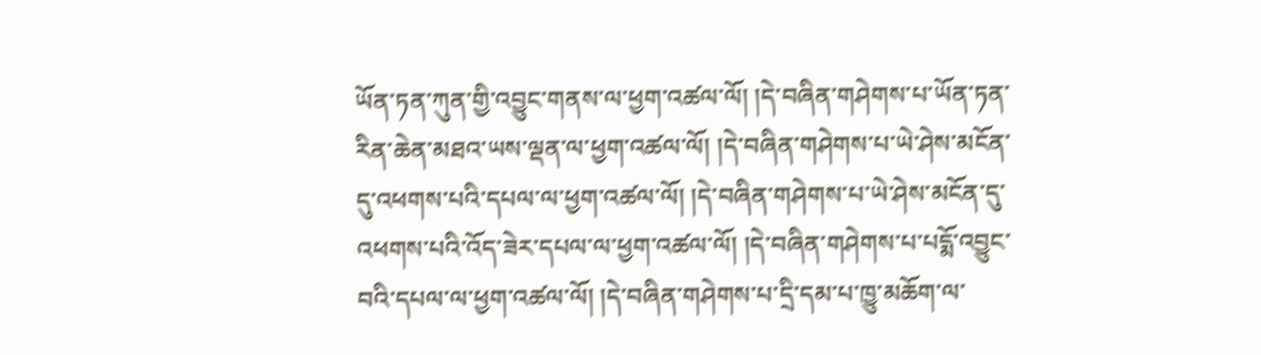ཡོན་ཏན་ཀུན་གྱི་འབྱུང་གནས་ལ་ཕྱག་འཚལ་ལོ། །དེ་བཞིན་གཤེགས་པ་ཡོན་ཏན་རིན་ཆེན་མཐའ་ཡས་ལྡན་ལ་ཕྱག་འཚལ་ལོ། །དེ་བཞིན་གཤེགས་པ་ཡེ་ཤེས་མངོན་དུ་འཕགས་པའི་དཔལ་ལ་ཕྱག་འཚལ་ལོ། །དེ་བཞིན་གཤེགས་པ་ཡེ་ཤེས་མངོན་དུ་འཕགས་པའི་འོད་ཟེར་དཔལ་ལ་ཕྱག་འཚལ་ལོ། །དེ་བཞིན་གཤེགས་པ་པདྨོ་འབྱུང་བའི་དཔལ་ལ་ཕྱག་འཚལ་ལོ། །དེ་བཞིན་གཤེགས་པ་དྲི་དམ་པ་ཁྱུ་མཆོག་ལ་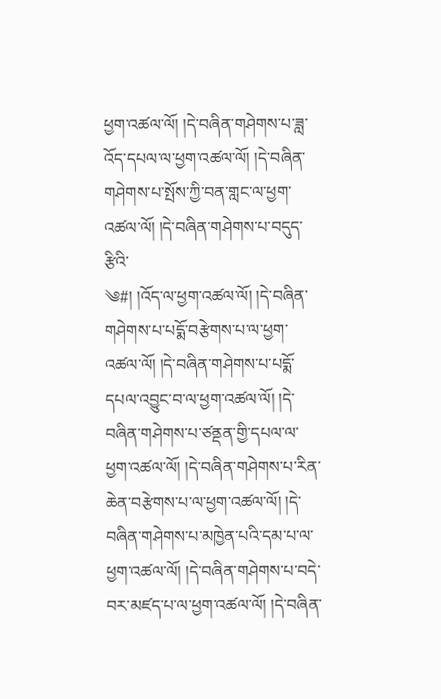ཕྱག་འཚལ་ལོ། །དེ་བཞིན་གཤེགས་པ་ཟླ་འོད་དཔལ་ལ་ཕྱག་འཚལ་ལོ། །དེ་བཞིན་གཤེགས་པ་སྤོས་ཀྱི་བན་གླང་ལ་ཕྱག་འཚལ་ལོ། །དེ་བཞིན་གཤེགས་པ་བདུད་རྩིའི་
༄#། །འོད་ལ་ཕྱག་འཚལ་ལོ། །དེ་བཞིན་གཤེགས་པ་པདྨོ་བརྩེགས་པ་ལ་ཕྱག་འཚལ་ལོ། །དེ་བཞིན་གཤེགས་པ་པདྨོ་དཔལ་འབྱུང་བ་ལ་ཕྱག་འཚལ་ལོ། །དེ་བཞིན་གཤེགས་པ་ཙནྡན་གྱི་དཔལ་ལ་ཕྱག་འཚལ་ལོ། །དེ་བཞིན་གཤེགས་པ་རིན་ཆེན་བརྩེགས་པ་ལ་ཕྱག་འཚལ་ལོ། །དེ་བཞིན་གཤེགས་པ་མཁྱེན་པའི་དམ་པ་ལ་ཕྱག་འཚལ་ལོ། །དེ་བཞིན་གཤེགས་པ་བདེ་བར་མཛད་པ་ལ་ཕྱག་འཚལ་ལོ། །དེ་བཞིན་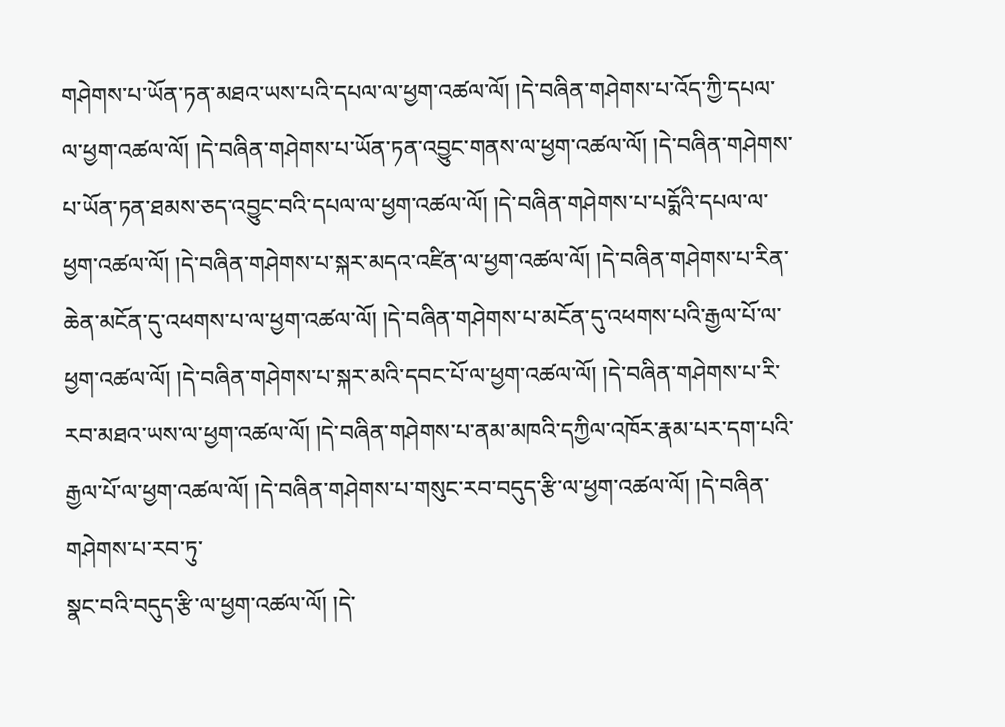གཤེགས་པ་ཡོན་ཏན་མཐའ་ཡས་པའི་དཔལ་ལ་ཕྱག་འཚལ་ལོ། །དེ་བཞིན་གཤེགས་པ་འོད་ཀྱི་དཔལ་ལ་ཕྱག་འཚལ་ལོ། །དེ་བཞིན་གཤེགས་པ་ཡོན་ཏན་འབྱུང་གནས་ལ་ཕྱག་འཚལ་ལོ། །དེ་བཞིན་གཤེགས་པ་ཡོན་ཏན་ཐམས་ཅད་འབྱུང་བའི་དཔལ་ལ་ཕྱག་འཚལ་ལོ། །དེ་བཞིན་གཤེགས་པ་པདྨོའི་དཔལ་ལ་ཕྱག་འཚལ་ལོ། །དེ་བཞིན་གཤེགས་པ་སྐར་མདའ་འཛིན་ལ་ཕྱག་འཚལ་ལོ། །དེ་བཞིན་གཤེགས་པ་རིན་ཆེན་མངོན་དུ་འཕགས་པ་ལ་ཕྱག་འཚལ་ལོ། །དེ་བཞིན་གཤེགས་པ་མངོན་དུ་འཕགས་པའི་རྒྱལ་པོ་ལ་ཕྱག་འཚལ་ལོ། །དེ་བཞིན་གཤེགས་པ་སྐར་མའི་དབང་པོ་ལ་ཕྱག་འཚལ་ལོ། །དེ་བཞིན་གཤེགས་པ་རི་རབ་མཐའ་ཡས་ལ་ཕྱག་འཚལ་ལོ། །དེ་བཞིན་གཤེགས་པ་ནམ་མཁའི་དཀྱིལ་འཁོར་རྣམ་པར་དག་པའི་རྒྱལ་པོ་ལ་ཕྱག་འཚལ་ལོ། །དེ་བཞིན་གཤེགས་པ་གསུང་རབ་བདུད་རྩི་ལ་ཕྱག་འཚལ་ལོ། །དེ་བཞིན་གཤེགས་པ་རབ་ཏུ་
སྣང་བའི་བདུད་རྩི་ལ་ཕྱག་འཚལ་ལོ། །དེ་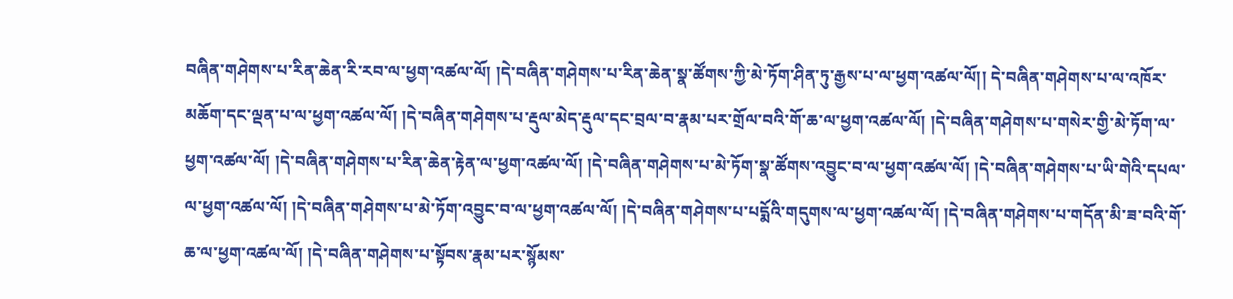བཞིན་གཤེགས་པ་རིན་ཆེན་རི་རབ་ལ་ཕྱག་འཚལ་ལོ། །དེ་བཞིན་གཤེགས་པ་རིན་ཆེན་སྣ་ཚོགས་ཀྱི་མེ་ཏོག་ཤིན་ཏུ་རྒྱས་པ་ལ་ཕྱག་འཚལ་ལོ།། དེ་བཞིན་གཤེགས་པ་ལ་འཁོར་མཆོག་དང་ལྡན་པ་ལ་ཕྱག་འཚལ་ལོ། །དེ་བཞིན་གཤེགས་པ་རྡུལ་མེད་རྡུལ་དང་བྲལ་བ་རྣམ་པར་གྲོལ་བའི་གོ་ཆ་ལ་ཕྱག་འཚལ་ལོ། །དེ་བཞིན་གཤེགས་པ་གསེར་གྱི་མེ་ཏོག་ལ་ཕྱག་འཚལ་ལོ། །དེ་བཞིན་གཤེགས་པ་རིན་ཆེན་རྟེན་ལ་ཕྱག་འཚལ་ལོ། །དེ་བཞིན་གཤེགས་པ་མེ་ཏོག་སྣ་ཚོགས་འབྱུང་བ་ལ་ཕྱག་འཚལ་ལོ། །དེ་བཞིན་གཤེགས་པ་ཡི་གེའི་དཔལ་ལ་ཕྱག་འཚལ་ལོ། །དེ་བཞིན་གཤེགས་པ་མེ་ཏོག་འབྱུང་བ་ལ་ཕྱག་འཚལ་ལོ། །དེ་བཞིན་གཤེགས་པ་པདྨོའི་གདུགས་ལ་ཕྱག་འཚལ་ལོ། །དེ་བཞིན་གཤེགས་པ་གདོན་མི་ཟ་བའི་གོ་ཆ་ལ་ཕྱག་འཚལ་ལོ། །དེ་བཞིན་གཤེགས་པ་སྟོབས་རྣམ་པར་སྙོམས་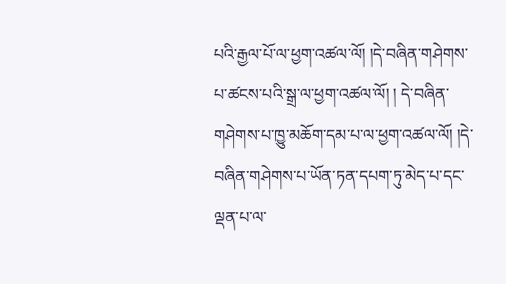པའི་རྒྱལ་པོ་ལ་ཕྱག་འཚལ་ལོ། །དེ་བཞིན་གཤེགས་པ་ཚངས་པའི་སྒྲ་ལ་ཕྱག་འཚལ་ལོ། ། དེ་བཞིན་གཤེགས་པ་ཁྱུ་མཆོག་དམ་པ་ལ་ཕྱག་འཚལ་ལོ། །དེ་བཞིན་གཤེགས་པ་ཡོན་ཏན་དཔག་ཏུ་མེད་པ་དང་ལྡན་པ་ལ་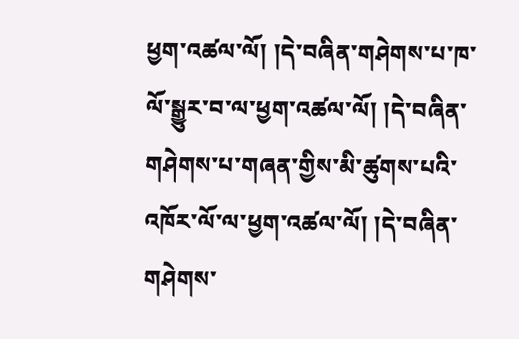ཕྱག་འཚལ་ལོ། །དེ་བཞིན་གཤེགས་པ་ཁ་ལོ་སྒྱུར་བ་ལ་ཕྱག་འཚལ་ལོ། །དེ་བཞིན་གཤེགས་པ་གཞན་གྱིས་མི་ཚུགས་པའི་འཁོར་ལོ་ལ་ཕྱག་འཚལ་ལོ། །དེ་བཞིན་གཤེགས་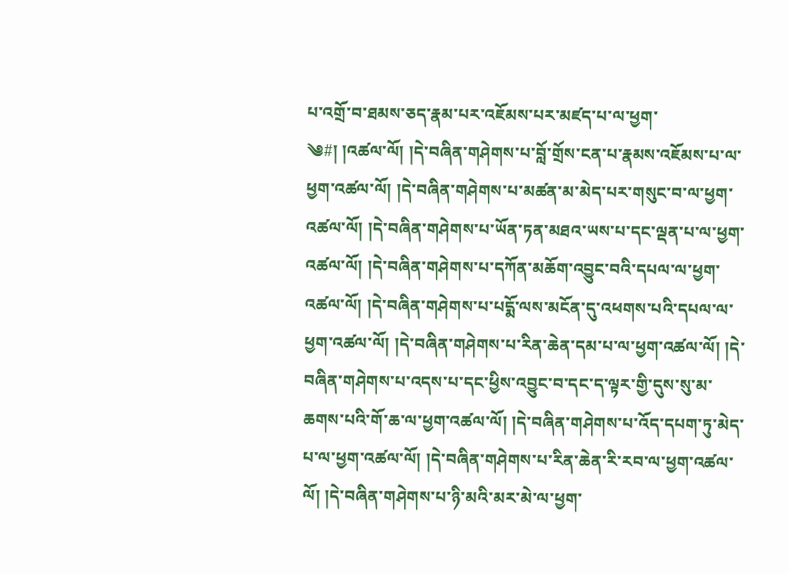པ་འགྲོ་བ་ཐམས་ཅད་རྣམ་པར་འཇོམས་པར་མཛད་པ་ལ་ཕྱག་
༄#། །འཚལ་ལོ། །དེ་བཞིན་གཤེགས་པ་བློ་གྲོས་ངན་པ་རྣམས་འཇོམས་པ་ལ་ཕྱག་འཚལ་ལོ། །དེ་བཞིན་གཤེགས་པ་མཚན་མ་མེད་པར་གསུང་བ་ལ་ཕྱག་འཚལ་ལོ། །དེ་བཞིན་གཤེགས་པ་ཡོན་ཏན་མཐའ་ཡས་པ་དང་ལྡན་པ་ལ་ཕྱག་འཚལ་ལོ། །དེ་བཞིན་གཤེགས་པ་དཀོན་མཆོག་འབྱུང་བའི་དཔལ་ལ་ཕྱག་འཚལ་ལོ། །དེ་བཞིན་གཤེགས་པ་པདྨོ་ལས་མངོན་དུ་འཕགས་པའི་དཔལ་ལ་ཕྱག་འཚལ་ལོ། །དེ་བཞིན་གཤེགས་པ་རིན་ཆེན་དམ་པ་ལ་ཕྱག་འཚལ་ལོ། །དེ་བཞིན་གཤེགས་པ་འདས་པ་དང་ཕྱིས་འབྱུང་བ་དང་ད་ལྟར་གྱི་དུས་སུ་མ་ཆགས་པའི་གོ་ཆ་ལ་ཕྱག་འཚལ་ལོ། །དེ་བཞིན་གཤེགས་པ་འོད་དཔག་ཏུ་མེད་པ་ལ་ཕྱག་འཚལ་ལོ། །དེ་བཞིན་གཤེགས་པ་རིན་ཆེན་རི་རབ་ལ་ཕྱག་འཚལ་ལོ། །དེ་བཞིན་གཤེགས་པ་ཉི་མའི་མར་མེ་ལ་ཕྱག་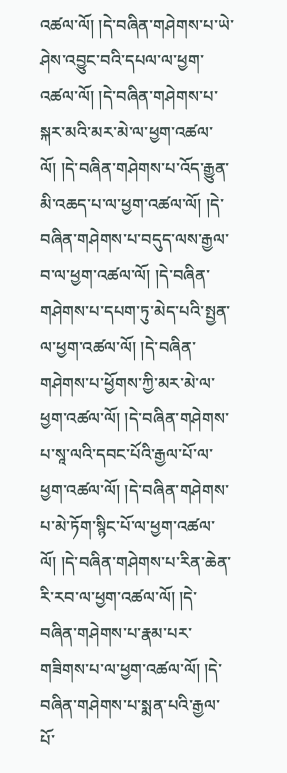འཚལ་ལོ། །དེ་བཞིན་གཤེགས་པ་ཡེ་ཤེས་འབྱུང་བའི་དཔལ་ལ་ཕྱག་འཚལ་ལོ། །དེ་བཞིན་གཤེགས་པ་སྐར་མའི་མར་མེ་ལ་ཕྱག་འཚལ་ལོ། །དེ་བཞིན་གཤེགས་པ་འོད་རྒྱུན་མི་འཆད་པ་ལ་ཕྱག་འཚལ་ལོ། །དེ་བཞིན་གཤེགས་པ་བདུད་ལས་རྒྱལ་བ་ལ་ཕྱག་འཚལ་ལོ། །དེ་བཞིན་གཤེགས་པ་དཔག་ཏུ་མེད་པའི་སྤྱན་ལ་ཕྱག་འཚལ་ལོ། །དེ་བཞིན་གཤེགས་པ་ཕྱོགས་ཀྱི་མར་མེ་ལ་ཕྱག་འཚལ་ལོ། །དེ་བཞིན་གཤེགས་པ་སཱ་ལའི་དབང་པོའི་རྒྱལ་པོ་ལ་ཕྱག་འཚལ་ལོ། །དེ་བཞིན་གཤེགས་པ་མེ་ཏོག་སྙིང་པོ་ལ་ཕྱག་འཚལ་
ལོ། །དེ་བཞིན་གཤེགས་པ་རིན་ཆེན་རི་རབ་ལ་ཕྱག་འཚལ་ལོ། །དེ་བཞིན་གཤེགས་པ་རྣམ་པར་གཟིགས་པ་ལ་ཕྱག་འཚལ་ལོ། །དེ་བཞིན་གཤེགས་པ་སྨན་པའི་རྒྱལ་པོ་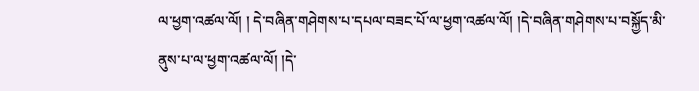ལ་ཕྱག་འཚལ་ལོ། ། དེ་བཞིན་གཤེགས་པ་དཔལ་བཟང་པོ་ལ་ཕྱག་འཚལ་ལོ། །དེ་བཞིན་གཤེགས་པ་བསྐྱོད་མི་ནུས་པ་ལ་ཕྱག་འཚལ་ལོ། །དེ་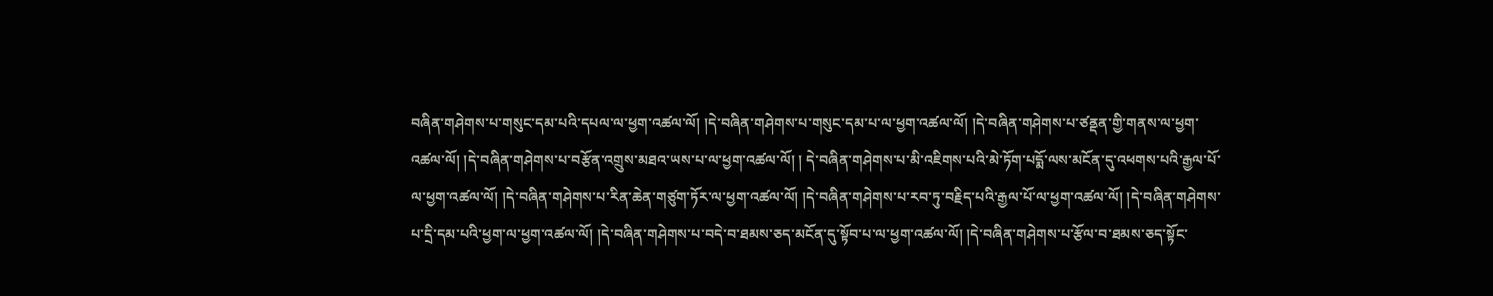བཞིན་གཤེགས་པ་གསུང་དམ་པའི་དཔལ་ལ་ཕྱག་འཚལ་ལོ། །དེ་བཞིན་གཤེགས་པ་གསུང་དམ་པ་ལ་ཕྱག་འཚལ་ལོ། །དེ་བཞིན་གཤེགས་པ་ཙནྡན་གྱི་གནས་ལ་ཕྱག་འཚལ་ལོ། །དེ་བཞིན་གཤེགས་པ་བརྩོན་འགྲུས་མཐའ་ཡས་པ་ལ་ཕྱག་འཚལ་ལོ། ། དེ་བཞིན་གཤེགས་པ་མི་འཇིགས་པའི་མེ་ཏོག་པདྨོ་ལས་མངོན་དུ་འཕགས་པའི་རྒྱལ་པོ་ལ་ཕྱག་འཚལ་ལོ། །དེ་བཞིན་གཤེགས་པ་རིན་ཆེན་གཙུག་ཏོར་ལ་ཕྱག་འཚལ་ལོ། །དེ་བཞིན་གཤེགས་པ་རབ་ཏུ་བརྗིད་པའི་རྒྱལ་པོ་ལ་ཕྱག་འཚལ་ལོ། །དེ་བཞིན་གཤེགས་པ་དྲི་དམ་པའི་ཕྱག་ལ་ཕྱག་འཚལ་ལོ། །དེ་བཞིན་གཤེགས་པ་བདེ་བ་ཐམས་ཅད་མངོན་དུ་སྟོབ་པ་ལ་ཕྱག་འཚལ་ལོ། །དེ་བཞིན་གཤེགས་པ་རྩོལ་བ་ཐམས་ཅད་སྟོང་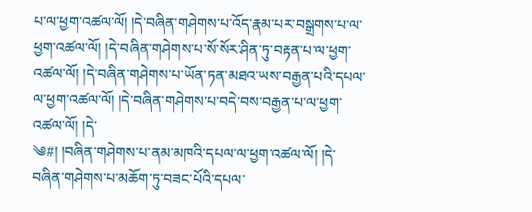པ་ལ་ཕྱག་འཚལ་ལོ། །དེ་བཞིན་གཤེགས་པ་འོད་རྣམ་པར་བསྒྲགས་པ་ལ་ཕྱག་འཚལ་ལོ། །དེ་བཞིན་གཤེགས་པ་སོ་སོར་ཤིན་ཏུ་བརྟན་པ་ལ་ཕྱག་འཚལ་ལོ། །དེ་བཞིན་གཤེགས་པ་ཡོན་ཏན་མཐའ་ཡས་བརྒྱན་པའི་དཔལ་ལ་ཕྱག་འཚལ་ལོ། །དེ་བཞིན་གཤེགས་པ་བདེ་བས་བརྒྱན་པ་ལ་ཕྱག་འཚལ་ལོ། །དེ་
༄#། །བཞིན་གཤེགས་པ་ནམ་མཁའི་དཔལ་ལ་ཕྱག་འཚལ་ལོ། །དེ་བཞིན་གཤེགས་པ་མཆོག་ཏུ་བཟང་པོའི་དཔལ་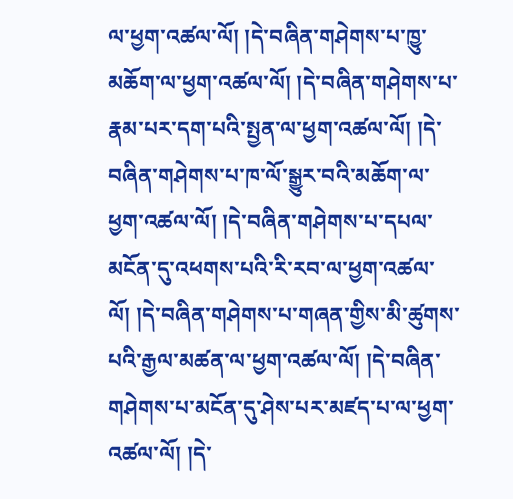ལ་ཕྱག་འཚལ་ལོ། །དེ་བཞིན་གཤེགས་པ་ཁྱུ་མཆོག་ལ་ཕྱག་འཚལ་ལོ། །དེ་བཞིན་གཤེགས་པ་རྣམ་པར་དག་པའི་སྤྱན་ལ་ཕྱག་འཚལ་ལོ། །དེ་བཞིན་གཤེགས་པ་ཁ་ལོ་སྒྱུར་བའི་མཆོག་ལ་ཕྱག་འཚལ་ལོ། །དེ་བཞིན་གཤེགས་པ་དཔལ་མངོན་དུ་འཕགས་པའི་རི་རབ་ལ་ཕྱག་འཚལ་ལོ། །དེ་བཞིན་གཤེགས་པ་གཞན་གྱིས་མི་ཚུགས་པའི་རྒྱལ་མཚན་ལ་ཕྱག་འཚལ་ལོ། །དེ་བཞིན་གཤེགས་པ་མངོན་དུ་ཤེས་པར་མཛད་པ་ལ་ཕྱག་འཚལ་ལོ། །དེ་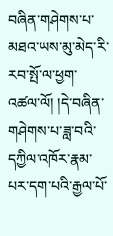བཞིན་གཤེགས་པ་མཐའ་ཡས་མུ་མེད་རི་རབ་སྤོ་ལ་ཕྱག་འཚལ་ལོ། །དེ་བཞིན་གཤེགས་པ་ཟླ་བའི་དཀྱིལ་འཁོར་རྣམ་པར་དག་པའི་རྒྱལ་པོ་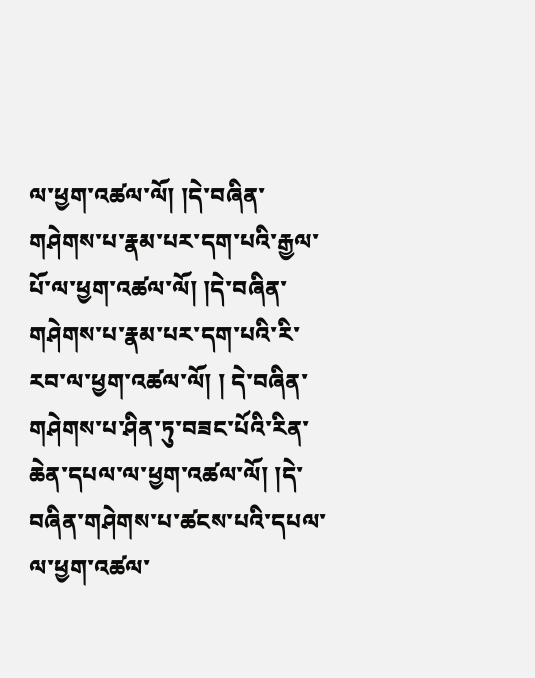ལ་ཕྱག་འཚལ་ལོ། །དེ་བཞིན་གཤེགས་པ་རྣམ་པར་དག་པའི་རྒྱལ་པོ་ལ་ཕྱག་འཚལ་ལོ། །དེ་བཞིན་གཤེགས་པ་རྣམ་པར་དག་པའི་རི་རབ་ལ་ཕྱག་འཚལ་ལོ། ། དེ་བཞིན་གཤེགས་པ་ཤིན་ཏུ་བཟང་པོའི་རིན་ཆེན་དཔལ་ལ་ཕྱག་འཚལ་ལོ། །དེ་བཞིན་གཤེགས་པ་ཚངས་པའི་དཔལ་ལ་ཕྱག་འཚལ་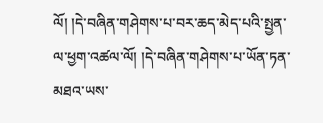ལོ། །དེ་བཞིན་གཤེགས་པ་བར་ཆད་མེད་པའི་སྤྱན་ལ་ཕྱག་འཚལ་ལོ། །དེ་བཞིན་གཤེགས་པ་ཡོན་ཏན་མཐའ་ཡས་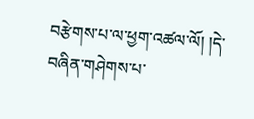བརྩེགས་པ་ལ་ཕྱག་འཚལ་ལོ། །དེ་བཞིན་གཤེགས་པ་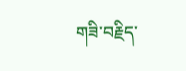གཟི་བརྗིད་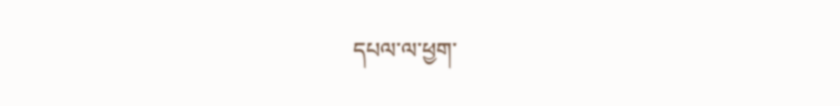དཔལ་ལ་ཕྱག་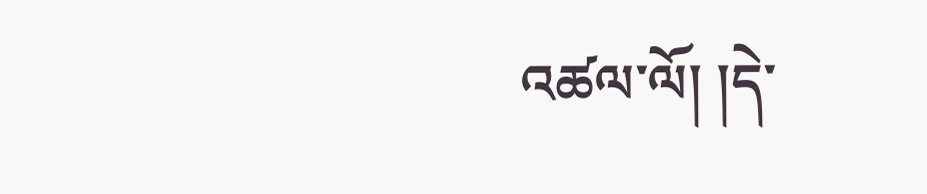འཚལ་ལོ། །དེ་